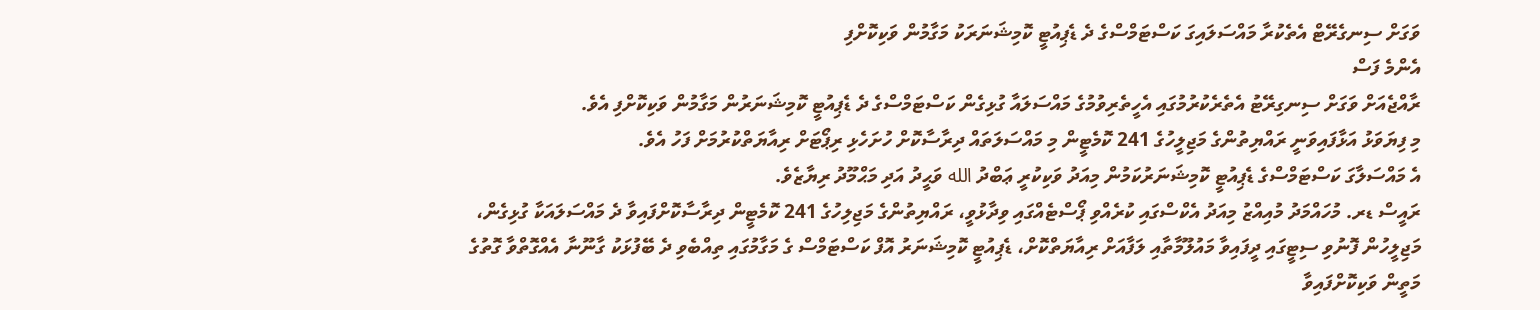ވަގަށް ސިނގެރޭޓް އެތެކުރާ މައްސަލައިގަ ކަސްޓަމްސްގެ ދެ ޑެޕިއުޓީ ކޮމިޝަނަރަކު މަގާމުން ވަކިކޮށްފި
އެންމެ ފަސް
ރާއްޖެއަށް ވަގަށް ސިނގިރޭޓު އެތެރެކުރުމުގައި އެހީތެރިވުމުގެ މައްސަލައާ ގުޅިގެން ކަސްޓަމްސްގެ ދެ ޑެޕިއުޓީ ކޮމިޝަނަރުން މަގާމުން ވަކިކޮށްފި އެވެ.
މި ފިޔަވަޅު އަޅާފައިވަނީ ރައްޔިތުންގެ މަޖިލީހުގެ 241 ކޮމެޓީން މި މައްސަލަތައް ދިރާސާކޮށް ހުށަހެޅި ރިޕޯޓަށް ރިއާޔަތްކުރުމަށް ފަހު އެވެ.
އެ މައްސަލާގަ ކަސްޓަމްސްގެ ޑެޕިއުޓީ ކޮމިޝަނަރުކަމުން މިއަދު ވަކިކުރީ ޢަބްދު الله ވަޙީދު އަދި މަޙްމޫދު ރިޔާޒެވެ.
ރައީސް ޑރ. މުހައްމަދު މުއިއްޒު މިއަދު އެކްސްގައި ކުރެއްވި ޕޯސްޓެއްގައި ވިދާޅުވީ، ރައްޔިތުންގެ މަޖިލިހުގެ 241 ކޮމެޓީން ދިރާސާކޮށްފައިވާ ދެ މައްސަލައަކާ ގުޅިގެން، މަޖިލީހުން ފޮނުވި ސިޓީގައި ދީފައިވާ މައުލޫމާތާއި ލަފާއަށް ރިއާޔަތްކޮށް، ޑެޕިއުޓީ ކޮމިޝަނަރު އޮފް ކަސްޓަމްސް ގެ މަގާމުގައި ތިއްބެވި ދެ ބޭފުޅަކު ގާނޫނާ އެއްގޮތްވާ ގޮތުގެ މަތީން ވަކިކޮށްފައިވާ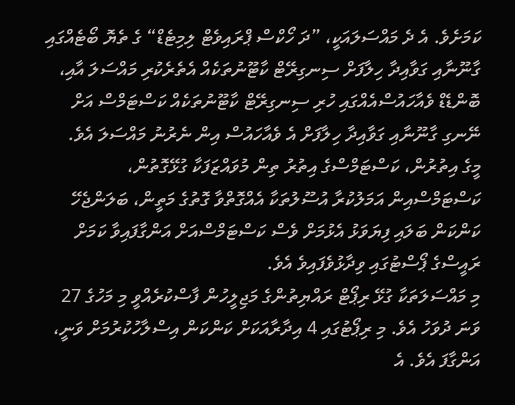ކަމަށެވެ. އެ ދެ މައްސަލައަކީ، ”ދަ ހޯކްސް ޕްރައިވެޓް ލިމިޓެޑް“ ގެ ތެޔޮ ބޯޓެއްގައި ގާނޫނާއި ގަވާއިދާ ހިލާފަށް ސިނގިރޭޓް ކާޓޫނުތަކެއް އެތެރެކުރި މައްސަލަ އާއި، ބޮންޑެޑް ވެއާހައުސްއެއްގައި ހުރި ސިނގިރޭޓް ކާޓޫނުތަކެއް ކަސްޓަމްސް އަށް ނޭނގި ގާނޫނާއި ގަވާއިދާ ހިލާފަށް އެ ވެއާހައުސް އިން ނެރުނު މައްސަލަ އެވެ.
މީގެ އިތުރުން، ކަސްޓަމްސްގެ އިތުރު ތިން މުވައްޒަފަކާ ގުޅޭގޮތުން، ކަސްޓަމްސްއިން އަމަލުކުރާ އުސޫލުތަކާ އެއްގޮތްވާ ގޮތުގެ މަތީން، ބަލަންޖެހޭ ކަންކަން ބަލައި ފިޔަވަޅު އެޅުމަށް ވެސް ކަސްޓަމްސްއަށް އަންގާފައިވާ ކަމަށް ރައީސްގެ ޕޯސްޓުގައި ވިދާޅުވެފައިވެ އެވެ.
މި މައްސަލަތަކާ ގުޅޭ ރިޕޯޓް ރައްޔިތުންގެ މަޖިލީހުން ފާސްކުރެއްވީ މި މަހުގެ 27 ވަނަ ދުވަހު އެވެ. މި ރިޕޯޓުގައި 4 އިދާރާއަކަށް ކަންކަން އިސްލާހުކުރުމަށް ވަނީ، އަންގާފަ އެވެ. އެ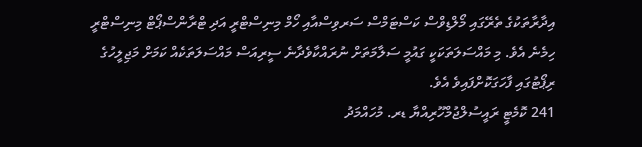އިދާރާތަކުގެ ތެރޭގައި މޯލްޑިވްސް ކަސްޓަމްސް ސަރވިސްއާއި ހޯމް މިނިސްޓްރީ އަދި ޓްރާންސްޕޯޓް މިނިސްޓްރީ ހިމެނެ އެވެ. މި މައްސަލަތަކަކީ ގައުމީ ސަލާމަތަށް ނުރައްކާވެދާނެ ސީރިއަސް މައްސަލަތަކެއް ކަމަށް މަޖިލީހުގެ ރިޕޯޓުގައި ފާހަގަކޮށްފައިވެ އެވެ.
241 ކޮމެޓީ ރައީސުލްޖުމްހޫރިއްޔާ ޑރ. މުހައްމަދު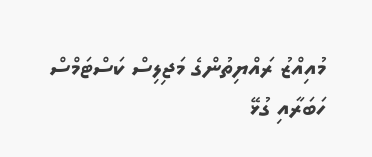މުއިއްޒު ރައްޔިތުންގެ މަޖިލިސް ކަސްޓަމްސް
ހަބަރާއި ގުޅޭ